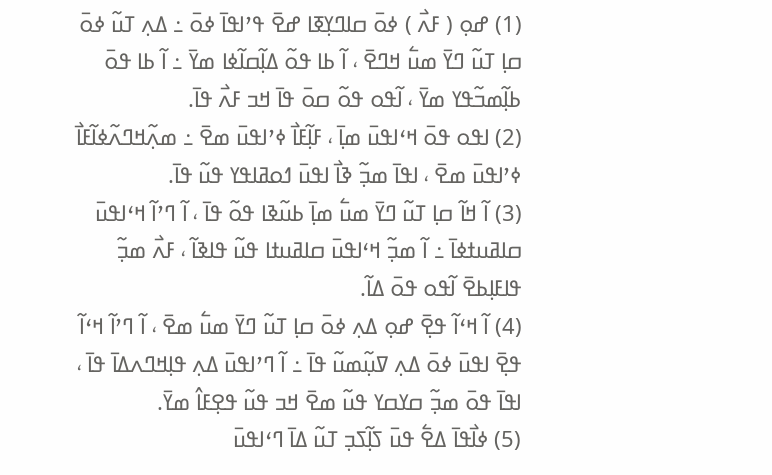(1) ߝߋ߲ ( ߓߍ߯ ) ߦߋ߫ ߛߊߣߌ߲ߧߊ ߝߐ߫ ߟߴߊߟߊ߫ ߦߋ߫ ߸ ߡߍ߲ ߠߎ߬ ߦߋ߫ ߛߊ߲ ߠߎ߬ ߣߌ߫ ߘߎ߱ ߞߣߐ߫ ، ߊ߬ ߕߊ ߟߋ߬ ߡߊ߲߬ߛߊ߬ߦߊ ߘߌ߫ ߸ ߊ߬ ߕߊ ߟߋ߫ ߕߊ߲߬ߘߏ߬ߟߌ ߘߌ߫ ، ߊ߬ߟߋ ߟߋ߬ ߛߋ߫ ߟߊ߫ ߞߏ ߓߍ߯ ߟߊ߫.
(2) ߊߟߋ ߟߋ߫ ߞߵߊߟߎ߫ ߘߊ߲߫ ، ߓߊ߲߬ߓߊ߯ ߦߴߊߟߎ߫ ߘߐ߫ ߸ ߘߍ߲߬ߞߣߍ߬ߦߊ߬ߓߊ߯ ߦߴߊߟߎ߫ ߘߐ߫ ، ߊߟߊ߫ ߘߏ߲߬ ߢߊ߯ ߊߟߎ߫ ߗߋߥߊߟߌ ߟߎ߬ ߟߊ߫.
(3) ߊ߬ ߞߊ߬ ߛߊ߲ ߠߎ߬ ߣߌ߫ ߘߎ߱ ߘߊ߲߫ ߕߎ߬ߢߊ ߟߋ߬ ߟߊ߫ ، ߊ߬ ߣߴߊ߬ ߞߵߊߟߎ߫ ߛߊߥߎߙߦߊ߫ ߸ ߊ߬ ߘߏ߲߬ ߞߵߊߟߎ߫ ߛߊߥߎߙߊ ߟߎ߬ ߟߊߢߊ߬ ، ߓߍ߯ ߘߏ߲߬ ߟߊߓߊ߲ߕߐ߫ ߊ߬ߟߋ ߟߋ߫ ߡߊ߬.
(4) ߊ߬ ߞߵߊ߬ ߟߐ߲߫ ߝߋ߲ ߡߍ߲ ߦߋ߫ ߛߊ߲ ߠߎ߬ ߣߌ߫ ߘߎ߱ ߘߐ߫ ، ߊ߬ ߣߴߊ߬ ߞߵߊ߬ ߟߐ߲߫ ߊߟߎ߫ ߦߋ߫ ߡߍ߲ ߜߎ߲߬ߘߎ߬ ߟߊ߫ ߸ ߊ߬ ߣߴߊߟߎ߫ ߡߍ߲ ߟߊ߲ߞߣߍߡߊ߫ ߟߊ߫ ، ߊߟߊ߫ ߟߋ߫ ߘߏ߲߬ ߛߌߛߌ ߟߎ߬ ߘߐ߫ ߞߏ ߟߎ߬ ߟߐ߲ߓߊ߮ ߘߌ߫.
(5) ߦߊ߯ߟߊ߫ ߡߐ߱ ߟߎ߫ ߖߊ߲߬ߖߏ߲ ߠߎ߬ ߡߊ߫ ߣߵߊߟߎ߫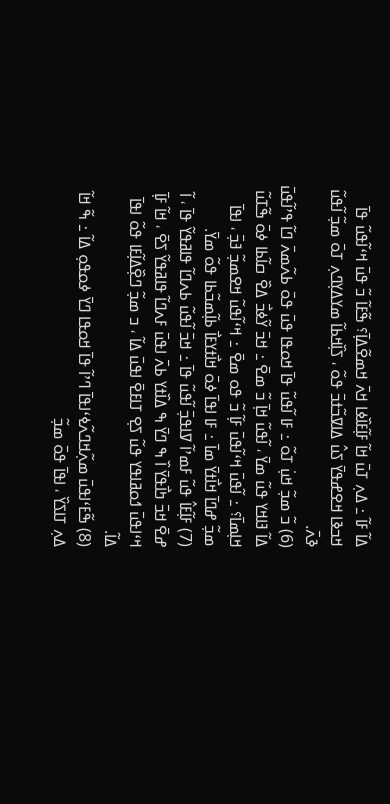ߡߊ߬ ߓߊ߬ ߸ ߡߍ߲ ߠߎ߫ ߞߊ߬ ߓߊ߲߬ߓߊ߰ߦߊ ߞߍ߫ ߞߘߐ߬ߡߊ߲߫؟ ߒ߬ߓߊ߬ ߏ߬ ߟߎ߫ ߞߵߊ߬ߟߎ߬ ߟߊ߫ ߞߏߢߊ ߞߐߝߟߌ߫ ߖߎ߮ ߡߊߜߏ߬ߙߏ߫ ߟߋ߬ ، ߖߊ߲߰ߞߕߊ߬ ߘߌߡߌ߲ߣߍ߲ ߠߋ߫ ߘߏ߲߬ ߊ߬ߟߎ߬ ߢߍ߫.
(6) ߏ߬ ߘߏ߲߬ ߞߎ߲߭ ߠߋ߬ ߸ ߓߊ ߊ߬ߟߎ߬ ߟߊ߫ ߞߋߟߊ ߟߎ߫ ߟߋ߫ ߕߍ߬ߘߍ߫ ߣߊ߬ ߟߴߊ߬ߟߎ߫ ߡߊ߬ ߔߊߞߌ ߟߎ߬ ߘߌ߫ ، ߊ߬ߟߎ߬ ߞߊ߲߫ ߏ߬ ߘߐ߫ ߸ ߞߏ߫ ߌ߬ߦߏ߯ ߡߐ߰ ߛߊ߬ߕߊ ߦߋ߫ ߒ߬ߠߎ߬ ߞߊ߲ߘߊ߫؟ ߸ ߊ߬ߟߎ߫ ߞߵߊ߬ߟߎ߫ ߓߊ߲߬ ߏ߬ ߟߋ ߘߐ߫ ߸ ߞߵߊ߬ߟߎ߬ ߞߐߘߏ߲߬ ߔߏ߲߫ ، ߊߟߊ߫ ߘߏ߲߬ ߝߣߊ߫ ߞߊ߯ߙߌ߫ ߘߊ߫ ߸ ߓߊ ߊߟߊ߫ ߦߋ߫ ߞߊ߯ߙߌߓߊ߯ ߕߊ߲߬ߘߏ߬ߕߊ ߟߋ߬ ߘߌ߫.
(7) ߓߊ߲߬ߓߊ߮ ߟߎ߬ ߓߘߴߊ߬ ߜߊߟߏ߲߫ ߊ߬ߟߎ߬ ߟߊ߫ ߸ ߞߏ߫ ߊ߬ߟߎ߬ ߕߍߣߊ߬ ߟߊߥߟߌ߬ ߟߊ߫ ، ߊ߬ ߝߐ߫ ߞߏ߫ ߤߊ߯ߟߌ߫ ߊ߰ ߒ ߣߌ߫ ߒ ߡߊ߰ߙߌ ߕߍ߫ ߊߟߎ߫ ߓߍߣߊ߬ ߟߊߥߟߌ߬ ߖߐ߫ ، ߞߊ߬ ߓߊ߲߫ ߞߵߊߟߎ߫ ߗߋߥߊߟߌ ߟߎ߬ ߖߐ߲ ߠߊߓߐ߫ ߊߟߎ߫ ߡߊ߬ ، ߏ ߘߏ߲߬ ߣߐ߲߰ߡߊ߲߬ߓߊ ߟߋ߬ ߊߟߊ߫ ߡߊ߬.
(8) ߒ߬ߓߵߊߟߎ߫ ߘߍ߲߬ߞߣߍ߬ߦߵߊߟߊ߫ ߣߴߊ߬ ߟߊ߫ ߞߋߟߊ ߣߌ߫ ߦߋߟߋ߲ ߡߊ߬ ߸ ߒ߬ ߞߊ߬ ߡߍ߲ ߠߊߖߌ߰ ، ߊߟߊ߫ ߟߋ߫ ߘߏ߲߬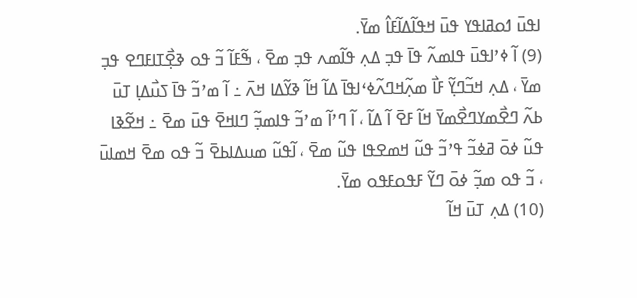ߊߟߎ߫ ߗߋߥߊߟߌ ߟߎ߫ ߞߟߊ߬ߡߊ߬ߓߊ߮ ߘߌ߫.
(9) ߊ߬ ߦߴߊߟߎ߫ ߟߊߘߍ߬ ߟߊ߫ ߟߏ߲ ߡߍ߲ ߟߊ߬ߘߍ ߟߏ߲ ߘߐ߫ ، ߒ߬ߓߊ߬ ߏ߬ ߟߋ ߢߐ߲߯ߠߊߓߣߐ ߟߏ߲ ߘߌ߫ ، ߡߍ߲ ߞߏ߬ߣߌ߲߬ ߓߊ߯ ߘߍ߲߬ߞߣߍ߬ߦߵߊߟߊ߫ ߡߊ߬ ߞߊ߬ ߢߌ߬ߡߊ ߞߍ߫ ߸ ߊ߬ ߘߴߏ߬ ߟߊ߫ ߖߎ߯ߡߊ߲ ߠߎ߫ ߕߍ߬ ߣߐ߯ߘߌߣߐ߯ߘߌ߫ ߞߊ߬ ߓߐ߫ ߊ߬ ߡߊ߬ ، ߊ߬ ߣߴߊ߬ ߘߴߏ߬ ߟߊߘߏ߲߬ ߣߊߞߐ߫ ߟߎ߫ ߘߐ߫ ߸ ߞߐ߬ߢߊ ߟߎ߬ ߦߋ߫ ߥߦߏ߬ ߟߴߏ߬ ߟߎ߬ ߞߘߐߟߊ ߟߎ߬ ߘߐ߫ ، ߊ߬ߟߎ߬ ߘߎߡߊߕߐ߫ ߏ߬ ߟߋ ߘߐ߫ ߞߘߊߎ߫ ، ߏ߬ ߟߋ ߘߏ߲߬ ߦߋ߫ ߣߌ߬ ߓߟߋߓߟߋ ߘߌ߫.
(10) ߡߍ߲ ߠߎ߫ ߞߊ߬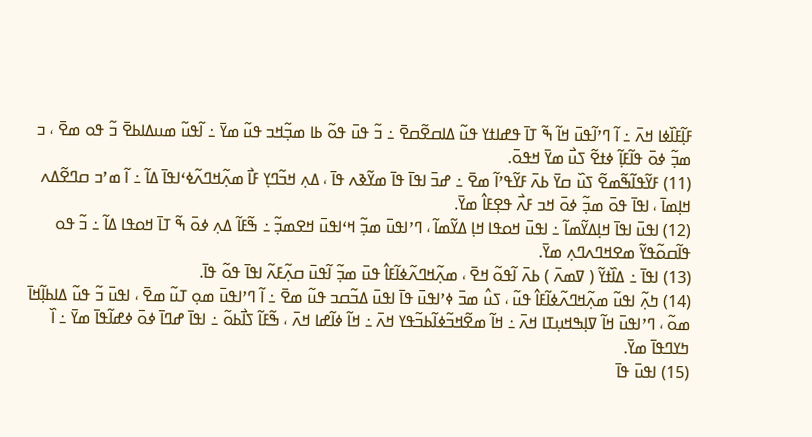ߓߊ߲߬ߓߊ߰ߦߊ ߞߍ߫ ߸ ߊ߬ ߣߴߊ߬ߟߎ߫ ߞߊ߬ ߒ߬ ߠߊ߫ ߟߝߊߙߌ ߟߎ߬ ߡߊߛߐ߬ߛߐ߫ ߸ ߏ߬ ߟߎ߫ ߟߋ߬ ߕߊ ߘߏ߲߬ߞߏ ߟߎ߬ ߘߌ߫ ߸ ߊ߬ߟߎ߬ ߘߎߡߊߕߐ߫ ߏ߬ ߟߋ ߘߐ߫ ، ߏ ߘߏ߲߬ ߦߋ߫ ߟߊ߬ߓߊ߲߬ ߦߙߐ߬ ߖߎ߯ ߘߌ߫ ߞߟߋ߫.
(11) ߓߌ߬ߟߊ߬ߒ߬ߘߐ߬ ߖߎ߰ ߛߌ߫ ߕߍ߫ ߓߌ߬ߟߴߊ߬ ߘߐ߫ ߸ ߝߏ߫ ߊߟߊ߫ ߟߊ߫ ߘߌ߬ߢߍ ߟߊ߫ ، ߡߍ߲ ߞߏ߬ߣߌ߲ ߓߊ߯ ߘߍ߲߬ߞߣߍ߬ߦߵߊߟߊ߫ ߡߊ߬ ߸ ߊ߬ ߘߴߏ ߛߣߐ߬ߡߍ ߞߊ߲ߘߊ߫ ، ߊߟߊ߫ ߟߋ߫ ߘߏ߲߬ ߦߋ߫ ߞߏ ߓߍ߯ ߟߐ߲ߓߊ߮ ߘߌ߫.
(12) ߊߟߎ߫ ߊߟߊ߫ ߞߊ߲ߡߌ߬ߘߊ߬ ߸ ߊߟߎ߫ ߞߋߟߊ ߞߊ߲ ߡߌ߬ߘߊ߬ ، ߣߴߊߟߎ߫ ߘߏ߲߬ ߞߵߊߟߎ߫ ߞߐߘߏ߲߬ ߸ ߒ߬ߓߊ߬ ߡߍ߲ ߦߋ߫ ߒ߬ ߠߊ߫ ߞߋߟߊ ߡߊ߬ ߸ ߏ߬ ߟߋ ߟߊ߬ߛߋ߬ߟߌ߬ ߘߐߞߣߍߣߍ߲ ߘߌ߫.
(13) ߊߟߊ߫ ߸ ߡߊ߰ߙߌ߬ ( ߜߘߍ߫ ) ߕߍ߫ ߊ߬ߟߋ߬ ߞߐ߫ ، ߘߍ߲߬ߞߣߍ߬ߦߊ߬ߓߊ߮ ߟߎ߫ ߘߏ߲߬ ߊ߬ߟߎ߫ ߛߍ߲߬ߓߍ߬ ߊߟߊ߫ ߟߋ߬ ߟߊ߫.
(14) ߤߍ߲߬ ߊߟߎ߬ ߘߍ߲߬ߞߣߍ߬ߦߊ߬ߓߊ߮ ߟߎ߬ ، ߖߎ߮ ߘߏ߫ ߦߴߊߟߎ߫ ߟߊ߫ ߊߟߎ߫ ߡߏ߬ߛߏ ߟߎ߬ ߘߐ߫ ߸ ߊ߬ ߣߴߊߟߎ߫ ߘߋ߲ ߠߎ߬ ߘߐ߫ ، ߊߟߎ߫ ߏ߬ ߟߎ߬ ߡߊߕߊ߲߬ߞߊ߫ ߘߋ߬ ، ߣߴߊߟߎ߫ ߞߊ߬ ߜߊ߲ߒߞߎ߲ߠߊ ߞߍ߫ ߸ ߞߊ߬ ߘߐ߬ߞߏ߬ߦߊ߬ߕߏ߬ߟߌ ߞߍ߫ ߸ ߞߊ߬ ߦߊ߬ߝߊ ߞߍ߫ ، ߒ߬ߓߊ߬ ߖߊ߯ߕߋ߬ ߸ ߊߟߊ߫ ߝߣߊ߫ ߦߋ߫ ߦߝߊ߬ߟߊ߫ ߘߌ߫ ߸ ߊ߰ ߤߌߣߟߊ߫ ߘߌ߫.
(15) ߊߟߎ߫ ߟߊ߫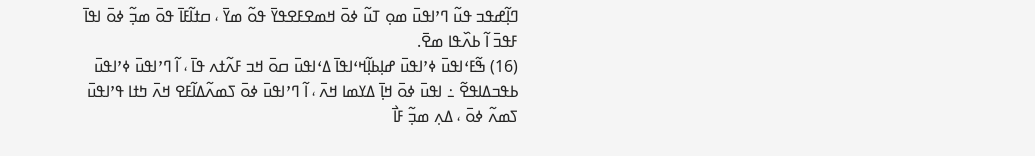ߣߊ߲߬ߝߟߏ ߟߎ߬ ߣߴߊߟߎ߫ ߘߋ߲ ߠߎ߬ ߦߋ߫ ߞߘߐߓߐߟߌ߫ ߟߋ߬ ߘߌ߫ ، ߛߙߊ߬ߓߊ߫ ߟߋ߫ ߘߏ߲߬ ߦߋ߫ ߊߟߊ߫ ߓߟߏ߫ ߊ߬ ߕߍ߰ߟߊ ߘߐ߫.
(16) ߒ߬ߓߵߊߟߎ߫ ߦߴߊߟߎ߫ ߝߊ߲ߕߊ߲߬ߞߵߊߟߊ߫ ߡߵߊߟߎ߫ ߛߋ߫ ߞߏ ߓߍ߬ߙߍ ߟߊ߫ ، ߊ߬ ߣߴߊߟߎ߫ ߦߴߊߟߎ߫ ߕߟߏߡߊߟߐ߬ ߸ ߊߟߎ߫ ߦߋ߫ ߞߊ߲߫ ߡߌߘߊ ߞߍ߫ ، ߊ߬ ߣߴߊߟߎ߫ ߦߋ߫ ߖߘߍ߬ߡߊ߬ߓߐ ߞߍ߫ ߤߙߊ ߟߴߊߟߎ߫ ߖߘߍ߬ ߦߋ߫ ، ߡߍ߲ ߘߏ߲߬ ߓߊ߯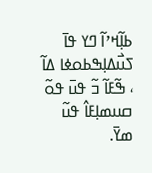ߕߊ߲߬ߞߴߊ߬ ߣߌ ߟߊ߫ ߖߎ߯ߡߊ߲ߒߕߋߦߊ ߡߊ߬ ، ߒ߬ߓߊ߬ ߏ߬ ߟߎ߫ ߟߋ߬ ߛߎߘߊ߲ߓߊ߮ ߟߎ߬ ߘߌ߫.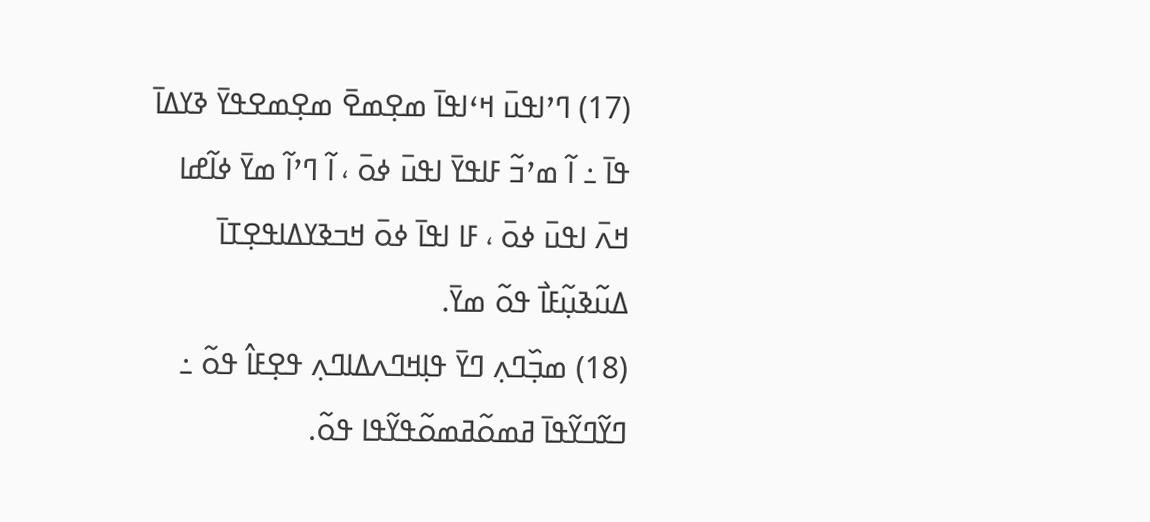(17) ߣߴߊߟߎ߫ ߞߵߊߟߊ߫ ߘߐ߲ߘߐ߫ ߘߐ߲ߘߐߟߌ߫ ߢߌߡߊ߫ ߟߊ߫ ߸ ߊ߬ ߘߴߏ߬ ߓߊߟߌ߫ ߊߟߎ߫ ߦߋ߫ ، ߊ߬ ߣߴߊ߬ ߘߌ߫ ߦߊ߬ߝߊ ߞߍ߫ ߊߟߎ߫ ߦߋ߫ ، ߓߊ ߊߟߊ߫ ߦߋ߫ ߞߏߢߌߡߊߟߐ߲ߠߊ߫ ߡߎ߬ߢߎ߲߬ߓߊ߯ ߟߋ߬ ߘߌ߫.
(18) ߘߏ߲߰ߣߍ߲ ߣߌ߫ ߟߊ߲ߞߣߍߡߊߣߍ߲ ߟߐ߲ߓߊ߮ ߟߋ߬ ߸ ߣߌ߬ߣߌ߬ߟߊ߫ ߥߘߋ߬ߥߘߋ߬ߟߌ߬ߟߊ ߟߋ߬.